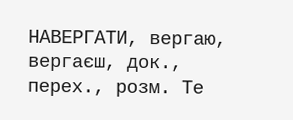НАВЕРГАТИ, вергаю, вергаєш, док., перех., розм. Те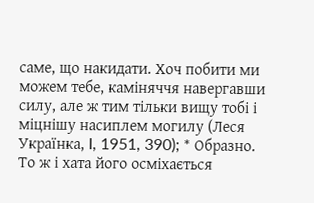саме, що накидати. Хоч побити ми можем тебе, каміняччя навергавши силу, але ж тим тільки вищу тобі і міцнішу насиплем могилу (Леся Українка, I, 1951, 390); * Образно. То ж і хата його осміхається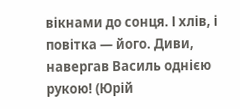вікнами до сонця. І хлів, і повітка — його. Диви, навергав Василь однією рукою! (Юрій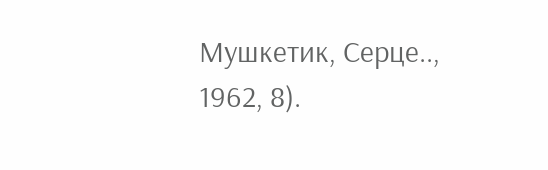Мушкетик, Серце.., 1962, 8).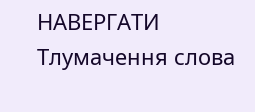НАВЕРГАТИ
Тлумачення слова